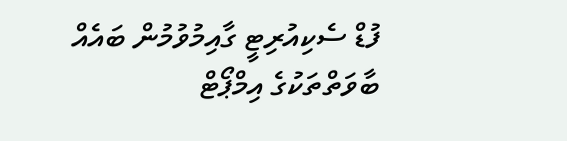ފުޑް ސެކިއުރިޓީ ގާއިމުވުމުން ބައެއް ބާވަތްތަކުގެ އިމްޕޯޓް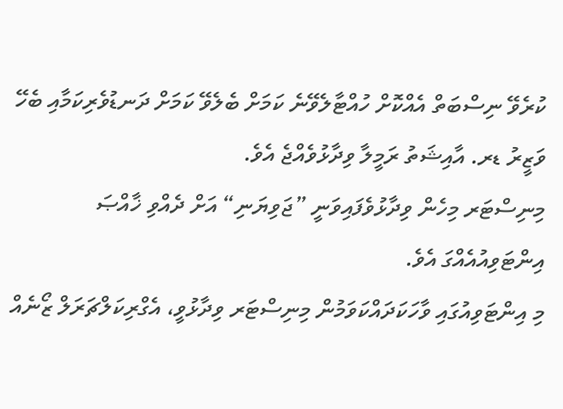ކުރެވޭ ނިސްބަތް އެއްކޮށް ހުއްޓާލެވޭނެ ކަމަށް ބެލެވޭ ކަމަށް ދަނޑުވެރިކަމާއި ބެހޭ ވަޒީރު ޑރ. އާއިޝަތު ރަމީލާ ވިދާޅުވެއްޖެ އެވެ.
މިނިސްޓަރ މިހެން ވިދާޅުވެފައިވަނީ ”ޖަވިޔަނި“ އަށް ދެއްވި ޚާއްޞަ އިންޓަވިއުއެއްގަ އެވެ.
މި އިންޓަވިއުގައި ވާހަކަދައްކަވަމުން މިނިސްޓަރ ވިދާޅުވީ، އެގްރިކަލްޗަރަލް ޒޯނެއް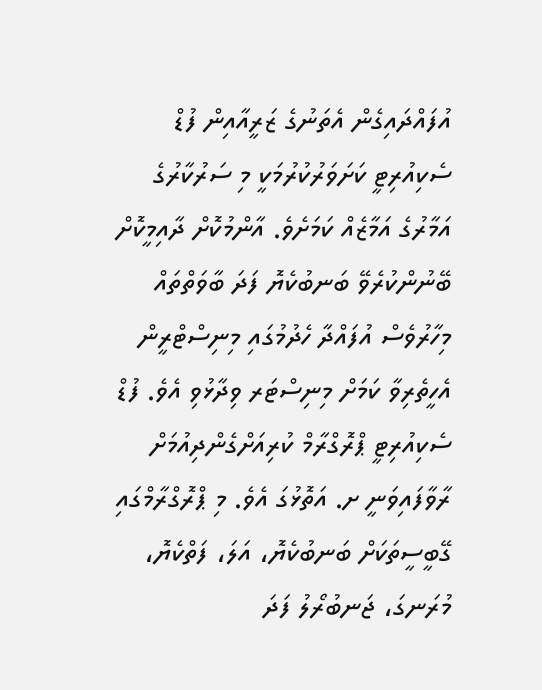އުފައްދައިގެން އެތަނުގެ ޒަރީއާއިން ފުޑް ސެކިއުރިޓީ ކަށަވަރުކުރުމަކީ މި ސަރުކާރުގެ އަމާރުގެ އަމާޒެއް ކަމަށެވެ. އާންމުކޮށް ދާއިމީކޮށް ބޭނުންކުރެވޭ ބަނބުކެޔޮ ފަދަ ބާވަތްތައް މިހާރުވެސް އުފައްދާ ހެދުމުގައި މިނިސްޓްރީން އެހީތެރިވާ ކަމަށް މިނިސްޓަރ ވިދާޅުވި އެވެ. ފުޑް ސެކިއުރިޓީ ޕްރޮގްރާމް ކުރިއަށްގެންދިއުމަށް ރާވާފައިވަނީ ށ. އަތޮޅުގަ އެވެ. މި ޕްރޮގްރާމްގައި ގޭބީސީތަކަށް ބަނބުކެޔޮ، އަލަ، ފަތްކެޔޮ، މުރަނގަ، ޖަނބުރޯލު ފަދަ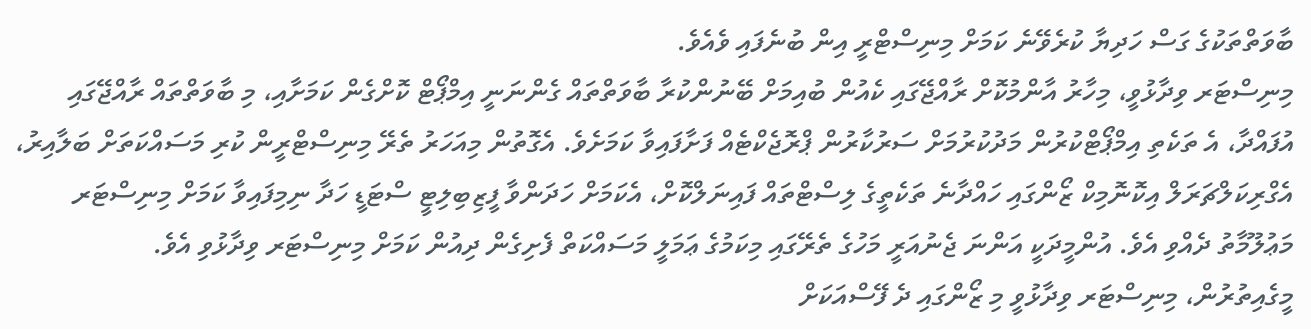ބާވަތްތަކުގެ ގަސް ހަދިޔާ ކުރެވޭނެ ކަމަށް މިނިސްޓްރީ އިން ބުނެފައި ވެއެވެ.
މިނިސްޓަރ ވިދާޅުވީ، މިހާރު އާންމުކޮށް ރާއްޖޭގައި ކެއުން ބުއިމަށް ބޭނުންކުރާ ބާވަތްތައް ގެންނަނީ އިމްޕޯޓް ކޮށްގެން ކަމަށާއި، މި ބާވަތްތައް ރާއްޖޭގައި އުފައްދާ، އެ ތަކެތި އިމްޕޯޓްކުރުން މަދުކުރުމަށް ސަރުކާރުން ޕްރޮޖެކްޓެއް ފަށާފައިވާ ކަމަށެވެ. އެގޮތުން މިއަހަރު ތެރޭ މިނިސްޓްރީން ކުރި މަސައްކަތަށް ބަލާއިރު، އެގްރިކަލްޗަރަލް އިކޮނޮމިކް ޒޯންގައި ހައްދާނެ ތަކެތީގެ ލިސްޓްތައް ފައިނަލްކޮށް، އެކަމަށް ހަދަންވާ ފީޒިބިލިޓީ ސްޓަޑީ ހަދާ ނިމިފައިވާ ކަމަށް މިނިސްޓަރ މަޢުލޫމާތު ދެއްވި އެވެ. އުންމީދަކީ އަންނަ ޖެނުއަރީ މަހުގެ ތެރޭގައި މިކަމުގެ ޢަމަލީ މަސައްކަތް ފެށިގެން ދިއުން ކަމަށް މިނިސްޓަރ ވިދާޅުވި އެވެ.
މީގެއިތުރުން، މިނިސްޓަރ ވިދާޅުވީ މި ޒޯންގައި ދެ ފޭސްއަކަށް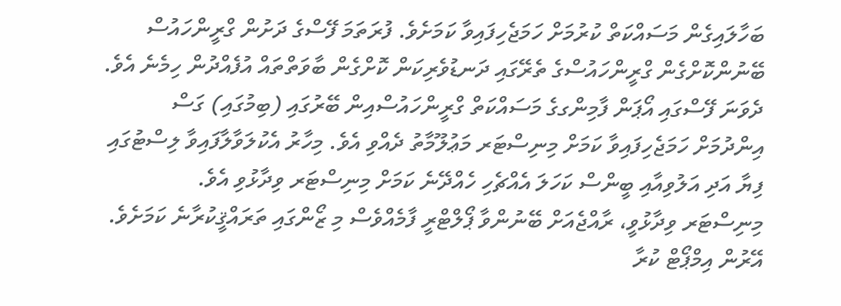ބަހާލައިގެން މަސައްކަތް ކުރުމަށް ހަމަޖެހިފައިވާ ކަމަށެވެ. ފުރަތަމަ ފޭސްގެ ދަށުން ގްރީންހައުސް ބޭނުންކޮށްގެން ގްރީންހައުސްގެ ތެރޭގައި ދަނޑުވެރިކަން ކޮށްގެން ބާވަތްތައް އުފެއްދުން ހިމެނެ އެވެ. ދެވަނަ ފޭސްގައި އޯޕަން ފާމިންގގެ މަސައްކަތް ގްރީންހައުސްއިން ބޭރުގައި (ބިމުގައި) ގަސް އިންދުމަށް ހަމަޖެހިފައިވާ ކަމަށް މިނިސްޓަރ މަޢުލޫމާތު ދެއްވި އެވެ. މިހާރު އެކުލަވާލާފައިވާ ލިސްޓުގައި ފިޔާ އަދި އަލުވިއާއި ބީންސް ކަހަލަ އެއްޗެހި ހެއްދޭނެ ކަމަށް މިނިސްޓަރ ވިދާޅުވި އެވެ.
މިނިސްޓަރ ވިދާޅުވީ، ރާއްޖެއަށް ބޭނުންވާ ޕޯލްޓްރީ ފާމެއްވެސް މި ޒޯންގައި ތަރައްޤީކުރާނެ ކަމަށެވެ. އޭރުން އިމްޕޯޓް ކުރާ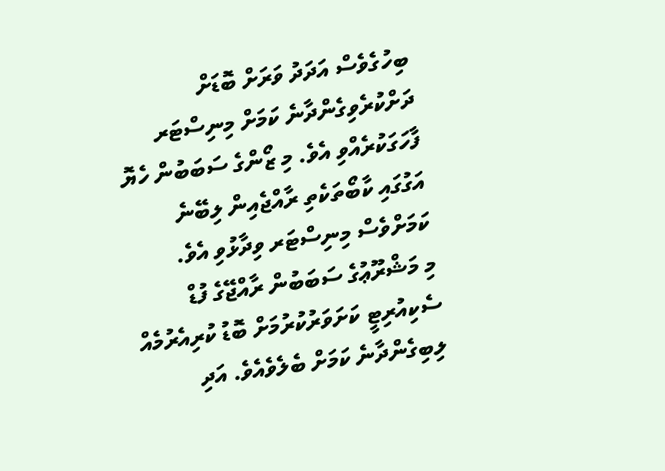ބިހުގެވެސް އަދަދު ވަރަށް ބޮޑަށް ދަށްކުރެވިގެންދާނެ ކަމަށް މިނިސްޓަރ ފާހަގަކުރެއްވި އެވެ. މި ޒޯންގެ ސަބަބުން ހެޔޮ އަގުގައި ކާބޯތަކެތި ރާއްޖެއިން ލިބޭނެ ކަމަށްވެސް މިނިސްޓަރ ވިދާޅުވި އެވެ.
މި މަޝްރޫޢުގެ ސަބަބުން ރާއްޖޭގެ ފުޑް ސެކިއުރިޓީ ކަށަވަރުކުރުމަށް ބޮޑު ކުރިއެރުމެއް ލިބިގެންދާނެ ކަމަށް ބެލެވެއެވެ. އަދި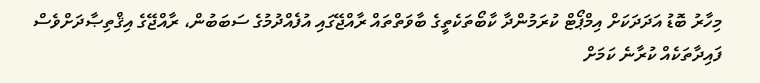މިހާރު ބޮޑު އަދަދަކަށް އިމްޕޯޓް ކުރަމުންދާ ކާބޯތަކެތީގެ ބާވަތްތައް ރާއްޖޭގައި އުފެއްދުމުގެ ސަބަބުން، ރާއްޖޭގެ އިޤްތިޞާދަށްވެސް ފައިދާތަކެއް ކުރާނެ ކަމަށް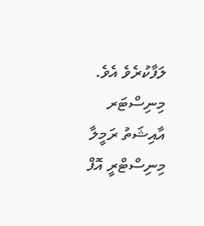ލަފާކުރެވެ އެވެ.
މިނިސްޓަރ އާއިޝަތު ރަމީލާ މިނިސްޓްރީ އޮފް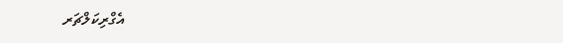އެގްރިކަލްޗަރ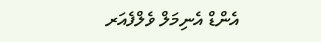އެންޑް އެނިމަލް ވެލްފެއަރ